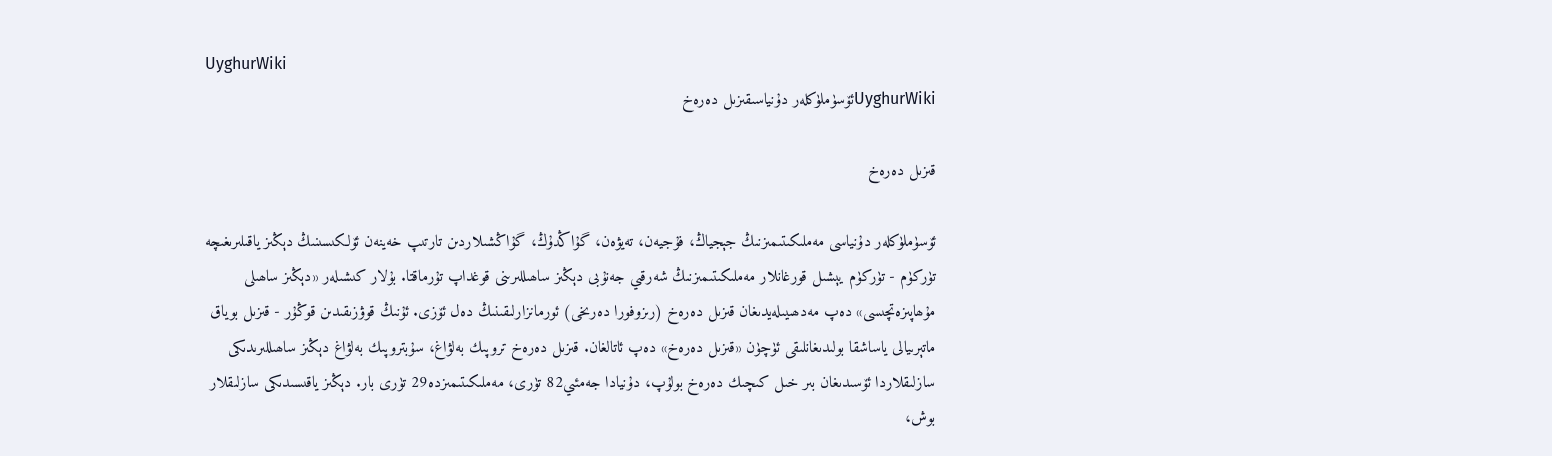UyghurWiki
UyghurWikiئۆسۈملۈكلەر دۇنياسىقىزىل دەرەخ

قىزىل دەرەخ

ئۆسۈملۈكلەر دۇنياسى مەملىكىتىمىزنىڭ جېجياڭ، فۇجيەن، تەيۋەن، گۇاڭدۇڭ، گۇاڭشىلاردىن تارتىپ خەينەن ئۆلكىسىنىڭ دېڭىز ياقىلىرىغىچە تۈركۈم - تۈركۈم يېشىل قورغانلار مەملىكىتىمىزنىڭ شەرقىي جەنۇبى دېڭىز ساھىللىرىنى قوغداپ تۇرماقتا. بۇلار كىشىلەر «دېڭىز ساھىلى مۇھاپىزەتچىسى» دەپ مەدھىيىلەيدىغان قىزىل دەرەخ (رىزوفورا دەرىخى) ئورمانزارلىقىنىڭ دەل ئۆزى. ئۇنىڭ قوۋزىقىدىن قوڭۇر - قىزىل بوياق ماتېرىيالى ياساشقا بولىدىغانلىقى ئۈچۈن «قىزىل دەرەخ» دەپ ئاتالغان. قىزىل دەرەخ تروپىك بەلۋاغ، سۇبتروپىك بەلۋاغ دېڭىز ساھىللىرىدىكى سازلىقلاردا ئۆسىدىغان بىر خىل كىچىك دەرەخ بولۇپ، دۇنيادا جەمئىي82 تۈرى، مەملىكىتىمىزدە29 تۈرى بار. دېڭىز ياقىسىدىكى سازلىقلار بوش،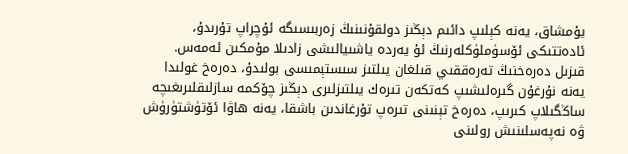يۇمشاق، يەنە كېلىپ دائىم دېڭىز دولقۇنىنىڭ زەربىسىگە ئۇچراپ تۇرىدۇ، ئادەتتىكى ئۆسۈملۈكلەرنىڭ ئۇ يەردە ياشىيالىشى زادىلا مۇمكىن ئەمەس. قىزىل دەرەخنىڭ تەرەققىي قىلغان يىلتىز سىستېمىسى بولىدۇ، دەرەخ غولىدا يەنە نۇرغۇن گىرەلىشىپ كەتكەن تىرەك يىلتىزلىرى دېڭىز چۆكمە سازلىقلىرىغىچە ساڭگىلاپ كىرىپ، دەرەخ تېنىنى تىرەپ تۇرغاندىن باشقا، يەنە ھاۋا ئۆتۈشتۈرۈش ۋە نەپەسلىنىش رولىنى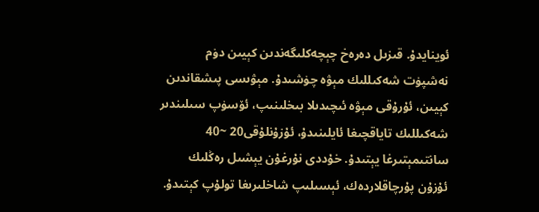ئوينايدۇ. قىزىل دەرەخ چېچەكلىگەندىن كېيىن دۈم نەشپۈت شەكىللىك مېۋە چۈشىدۇ. مېۋىسى پىشقاندىن كېيىن، ئۇرۇقى مېۋە ئىچىدىلا بىخلىنىپ، ئۆسۈپ سىلىندىر شەكىللىك تاياقچىغا ئايلىنىدۇ، ئۇزۇنلۇقى20 ~40 سانتىمېتىرغا يېتىدۇ. خۇددى نۇرغۇن يېشىل رەڭلىك ئۇزۇن پۇرچاقلاردەك، ئېسىلىپ شاخلىرىغا تولۇپ كېتىدۇ.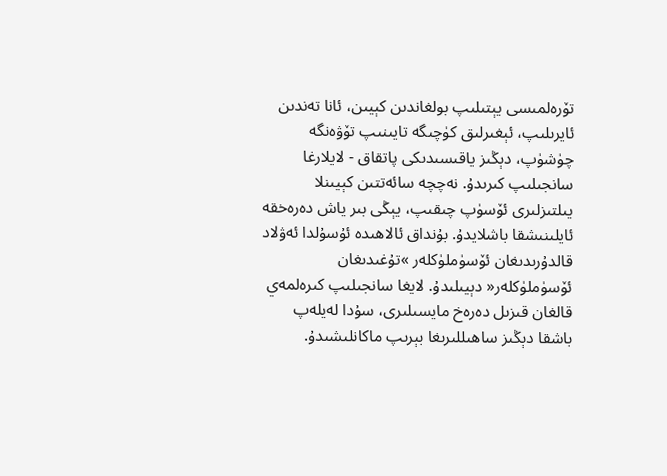تۆرەلمىسى يېتىلىپ بولغاندىن كېيىن، ئانا تەندىن ئايرىلىپ، ئېغىرلىق كۈچىگە تايىنىپ تۆۋەنگە چۈشۈپ، دېڭىز ياقىسىدىكى پاتقاق - لايلارغا سانجىلىپ كىرىدۇ. نەچچە سائەتتىن كېيىنلا يىلتىزلىرى ئۆسۈپ چىقىپ، يېڭى بىر ياش دەرەخقە ئايلىنىشقا باشلايدۇ. بۇنداق ئالاھىدە ئۇسۇلدا ئەۋلاد قالدۇرىدىغان ئۆسۈملۈكلەر »تۇغىدىغان ئۆسۈملۈكلەر« دېيىلىدۇ. لايغا سانجىلىپ كىرەلمەي قالغان قىزىل دەرەخ مايسىلىرى، سۇدا لەيلەپ باشقا دېڭىز ساھىللىرىغا بېرىپ ماكانلىشىدۇ.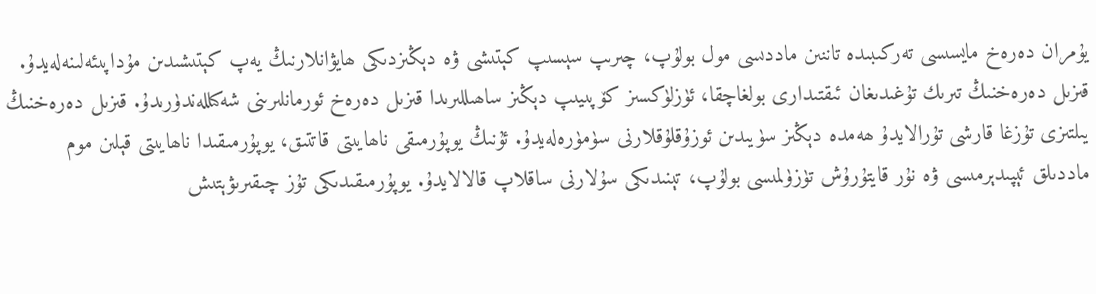يۇمران دەرەخ مايسىسى تەركىبىدە تاننىن ماددىسى مول بولۇپ، چىرىپ سېسىپ كېتىشى ۋە دېڭىزدىكى ھايۋانلارنىڭ يەپ كېتىشىدىن مۇداپىئەلىنەلەيدۇ. قىزىل دەرەخنىڭ تىرىك تۇغىدىغان ئىقتىدارى بولغاچقا، ئۈزلۈكسىز كۆپىيىپ دېڭىز ساھىللىرىدا قىزىل دەرەخ ئورمانلىرىنى شەكىللەندۈرىدۇ. قىزىل دەرەخنىڭ يىلتىزى تۇزغا قارشى تۇرالايدۇ ھەمدە دېڭىز سۈيىدىن ئوزۇقلۇقلارنى سۈمۈرەلەيدۇ. ئۇنىڭ يوپۇرمىقى ناھايىتى قاتتىق، يوپۇرمىقىدا ناھايىتى قېلىن موم ماددىلق ئېپىدېرمىسى ۋە نۇر قايتۇرۇش تۈزۈلمىسى بولۇپ، تېنىدىكى سۇلارنى ساقلاپ قالالايدۇ. يوپۇرمىقىدىكى تۇز چىقىرىۋېتىش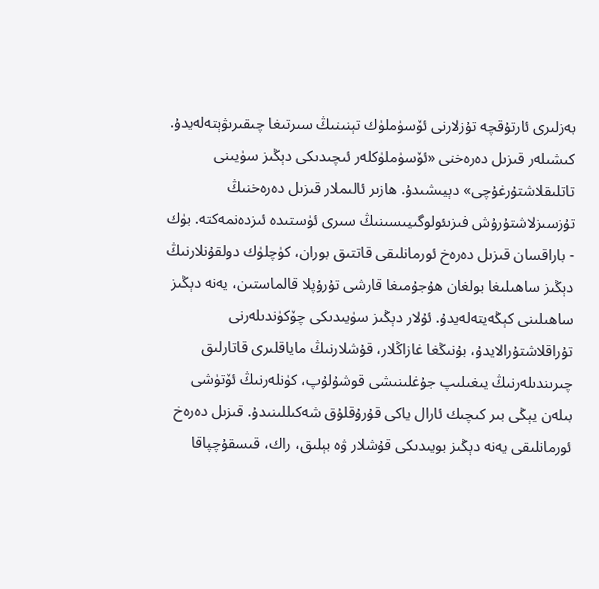بەزلىرى ئارتۇقچە تۇزلارنى ئۆسۈملۈك تېنىنىڭ سىرتىغا چىقىرىۋېتەلەيدۇ. كىشىلەر قىزىل دەرەخنى «ئۆسۈملۈكلەر ئىچىدىكى دېڭىز سۈيىنى تاتلىقلاشتۇرغۇچى» دېيىشىدۇ. ھازىر ئالىملار قىزىل دەرەخنىڭ تۇزسىزلاشتۇرۇش فىزىئولوگىيىسىنىڭ سىرى ئۈستىدە ئىزدەنمەكتە. بۈك - باراقسان قىزىل دەرەخ ئورمانلىقى قاتتىق بوران، كۈچلۈك دولقۇنلارنىڭ دېڭىز ساھىلىغا بولغان ھۇجۇمىغا قارشى تۇرۇپلا قالماستىن، يەنە دېڭىز ساھىلىنى كېڭەيتەلەيدۇ. ئۇلار دېڭىز سۈيىدىكى چۆكۈندىلەرنى تۇراقلاشتۇرالايدۇ، بۇنىڭغا غازاڭلار، قۇشلارنىڭ ماياقلىرى قاتارلىق چىرىندىلەرنىڭ يىغىلىپ جۇغلىنىشى قوشۇلۇپ، كۈنلەرنىڭ ئۆتۈشى بىلەن يېڭى بىر كىچىك ئارال ياكى قۇرۇقلۇق شەكىللىنىدۇ. قىزىل دەرەخ ئورمانلىقى يەنە دېڭىز بويىدىكى قۇشلار ۋە بېلىق، راك، قىسقۇچپاقا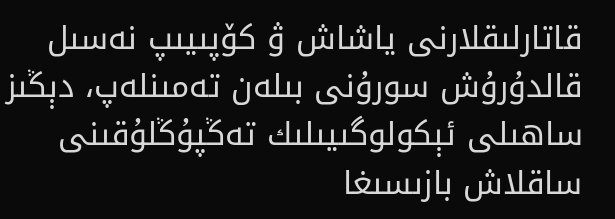قاتارلىقلارنى ياشاش ۋ كۆپىيىپ نەسىل قالدۇرۇش سورۇنى بىلەن تەمىنلەپ، دېڭىز ساھىلى ئېكولوگىيىلىك تەڭپۇڭلۇقىنى ساقلاش بازىسىغا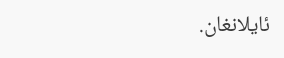ئايلانغان.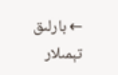← بارلىق تېمىلار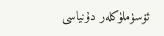ئۆسۈملۈكلەر دۇنياسى